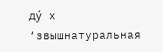ду́ х
‘звышнатуральная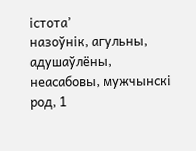істота’
назоўнік, агульны, адушаўлёны, неасабовы, мужчынскі род, 1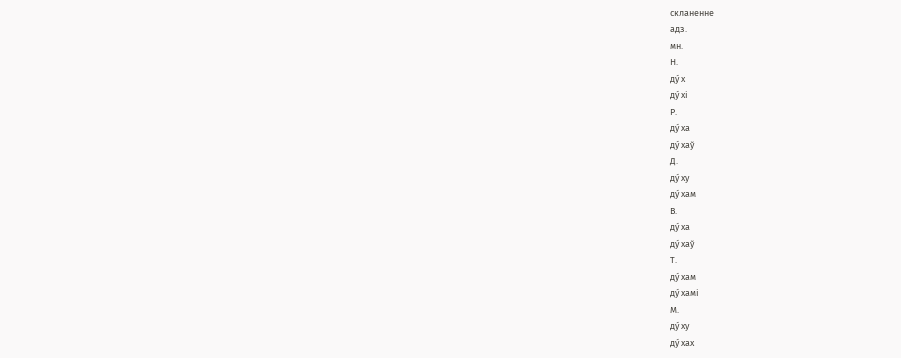скланенне
адз.
мн.
Н.
ду́ х
ду́ хі
Р.
ду́ ха
ду́ хаў
Д.
ду́ ху
ду́ хам
В.
ду́ ха
ду́ хаў
Т.
ду́ хам
ду́ хамі
М.
ду́ ху
ду́ хах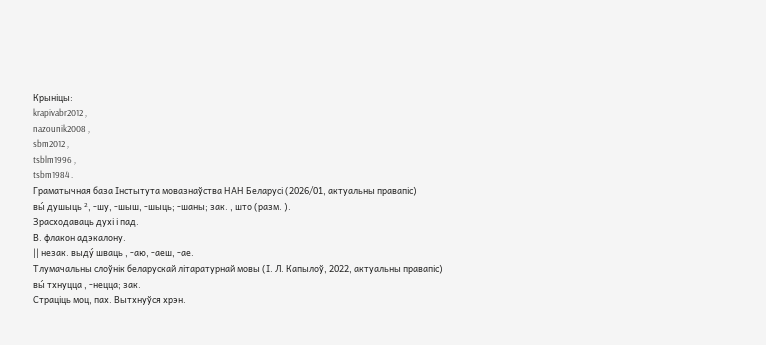Крыніцы:
krapivabr2012 ,
nazounik2008 ,
sbm2012 ,
tsblm1996 ,
tsbm1984 .
Граматычная база Інстытута мовазнаўства НАН Беларусі (2026/01, актуальны правапіс)
вы́ душыць ², -шу, -шыш, -шыць; -шаны; зак. , што (разм. ).
Зрасходаваць духі і пад.
В. флакон адэкалону.
|| незак. выду́ шваць , -аю, -аеш, -ае.
Тлумачальны слоўнік беларускай літаратурнай мовы (І. Л. Капылоў, 2022, актуальны правапіс)
вы́ тхнуцца , ‑нецца; зак.
Страціць моц, пах. Вытхнуўся хрэн.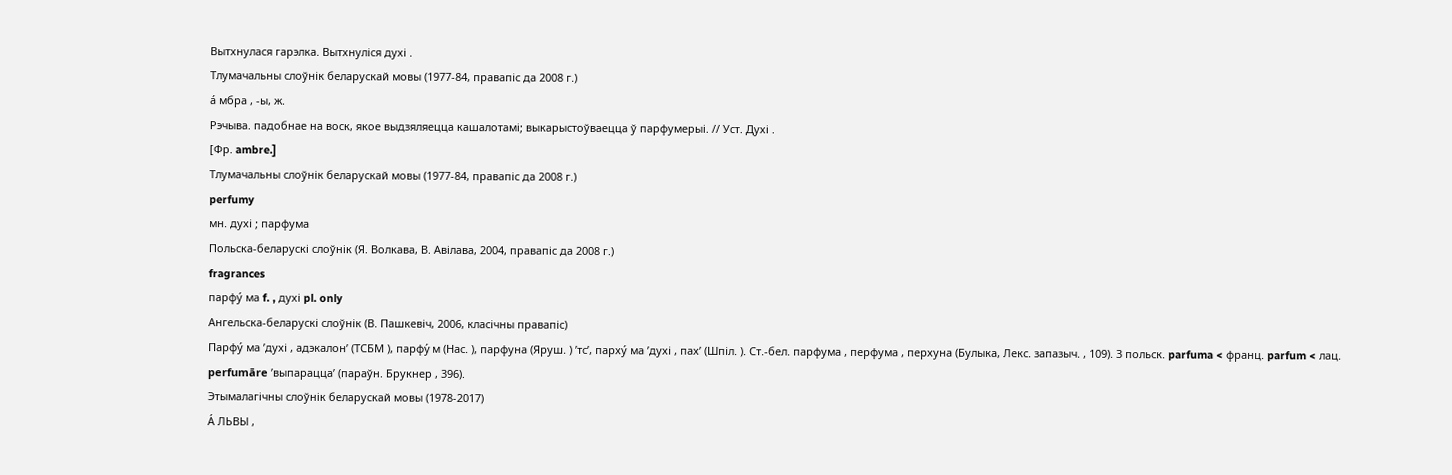Вытхнулася гарэлка. Вытхнуліся духі .
Тлумачальны слоўнік беларускай мовы (1977-84, правапіс да 2008 г.)
а́ мбра , ‑ы, ж.
Рэчыва. падобнае на воск, якое выдзяляецца кашалотамі; выкарыстоўваецца ў парфумерыі. // Уст. Духі .
[Фр. ambre.]
Тлумачальны слоўнік беларускай мовы (1977-84, правапіс да 2008 г.)
perfumy
мн. духі ; парфума
Польска-беларускі слоўнік (Я. Волкава, В. Авілава, 2004, правапіс да 2008 г.)
fragrances
парфу́ ма f. , духі pl. only
Ангельска-беларускі слоўнік (В. Пашкевіч, 2006, класічны правапіс)
Парфу́ ма ’духі , адэкалон’ (ТСБМ ), парфу́ м (Нас. ), парфуна (Яруш. ) ’тс’, парху́ ма ’духі , пах’ (Шпіл. ). Ст.-бел. парфума , перфума , перхуна (Булыка, Лекс. запазыч. , 109). З польск. parfuma < франц. parfum < лац. perfumāre ’выпарацца’ (параўн. Брукнер , 396).
Этымалагічны слоўнік беларускай мовы (1978-2017)
А́ ЛЬВЫ ,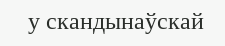у скандынаўскай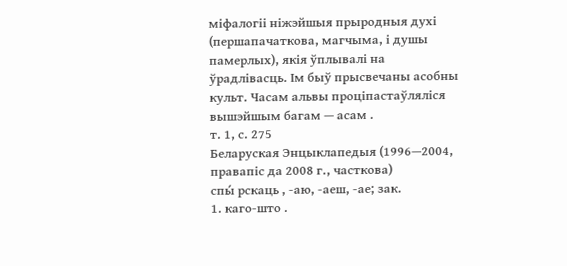міфалогіі ніжэйшыя прыродныя духі (першапачаткова, магчыма, і душы памерлых), якія ўплывалі на ўрадлівасць. Ім быў прысвечаны асобны культ. Часам альвы проціпастаўляліся вышэйшым багам — асам .
т. 1, с. 275
Беларуская Энцыклапедыя (1996—2004, правапіс да 2008 г., часткова)
спы́ рскаць , ‑аю, ‑аеш, ‑ае; зак.
1. каго-што .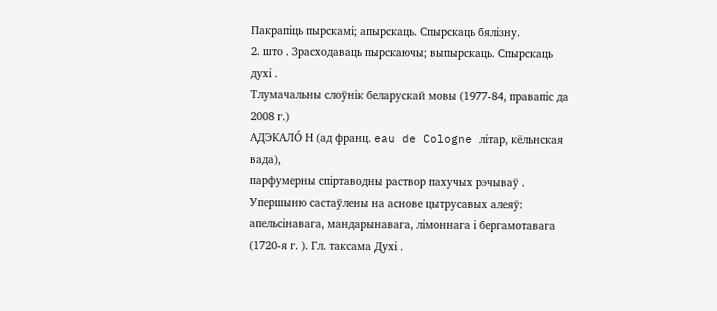Пакрапіць пырскамі; апырскаць. Спырскаць бялізну.
2. што . Зрасходаваць пырскаючы; выпырскаць. Спырскаць духі .
Тлумачальны слоўнік беларускай мовы (1977-84, правапіс да 2008 г.)
АДЭКАЛО́ Н (ад франц. eau de Cologne літар, кёльнская вада),
парфумерны спіртаводны раствор пахучых рэчываў . Упершыню састаўлены на аснове цытрусавых алеяў: апельсінавага, мандарынавага, лімоннага і бергамотавага (1720-я г. ). Гл. таксама Духі .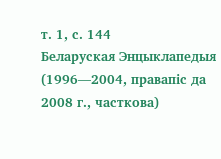т. 1, с. 144
Беларуская Энцыклапедыя (1996—2004, правапіс да 2008 г., часткова)